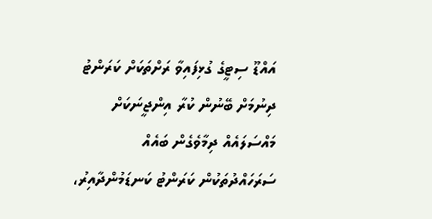އައްޑޫ ސިޓީގެ ގުޅިފައިވާ ރަށްތަކަށް ކަރަންޓު ދިނުމަށް ބޭނުން ކުރާ އިންޖީނަކަށް މައްސަލައެއް ދިމާވެގެން ބައެއް ސަރަހައްދުތަކުން ކަރަންޓު ކަނޑަމުންދާއިރު،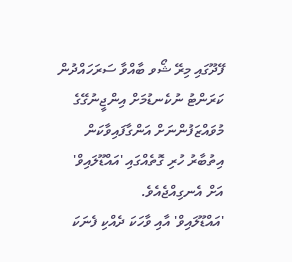ފޭދޫގައި މިރޭ ޝޯވ ބާއްވާ ސަރަހައްދުން ކަރަންޓު ނުކެނޑުމަށް އިންޖީނުގޭގެ މުވައްޒަފުންނަށް އަންގާފައިވާކަން އިތުބާރު ހުރި ގޮތެއްގައި 'އައްޑޫލައިވް' އަށް އެނގިއްޖެއެވެ.
'އައްޑޫލައިވް' އާއި ވާހަކަ ދެއްކި ފެނަކަ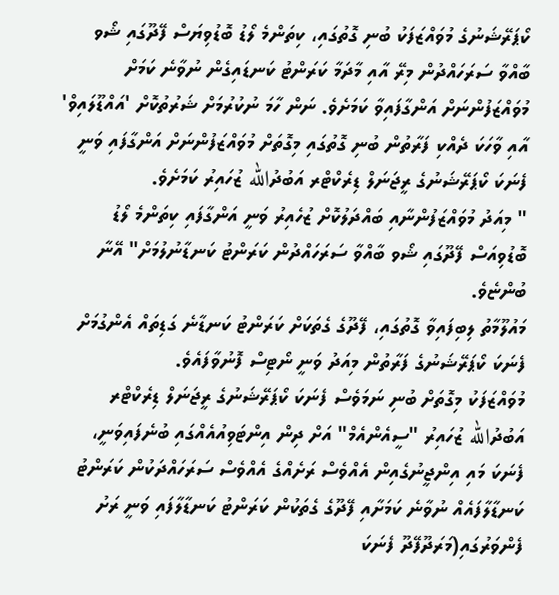ކޯޕަރޭޝަނުގެ މުވައްޒަފަކު ބުނި ގޮތުގައި، ކިތަންމެ ލޯޑު ބޮޑުވިޔަސް ފޭދޫގައި ޝޯވ ބާއްވާ ސަރަހައްދުން މިރޭ އާއި މާދަމާ ކަރަންޓު ކަނޑައިގެން ނުވާނެ ކަމަށް މުވައްޒަފުންނަށް އަންގާފައިވާ ކަމަށެވެ. ނަން ހާމަ ނުކުރުމަށް ޝަރުތުކޮށް 'އައްޑޫލައިވް' އާއި ވާހަކަ ދެއްކި ފަރާތުން ބުނި ގޮތުގައި މިގޮތަށް މުވައްޒަފުންނަށް އަންގާފައި ވަނީ ފެނަކަ ކޯޕަރޭޝަނުގެ ރީޖަނަލް ޑިރެކްޓްރ އަބުދުالله ޒުހައިރު ކަމަށެވެ.
" މިއަދު މުވައްޒަފުންނާއި ބައްދަލުކޮށް ޒުހެއިރު ވަނީ އަންގާފައި ކިތަންމެ ލޯޑު ބޮޑުވިއަސް ފޭދޫގައި ޝޯވ ބާއްވާ ސަރަހައްދުން ކަރަންޓު ކަނޑާނުލުމަށް" އޭނާ ބުންޏެވެ.
މައުލޫމާތު ލިބިފައިވާ ގޮތުގައި، ފޭދޫގެ ގެތަކަށް ކަރަންޓު ކަނޑާނެ ގަޑިތައް އެންގުމަށް ފެނަކަ ކޯޕަރޭޝަނުގެ ފަރާތުން މިއަދު ވަނީ ނޯޓިސް ފޮނުވާފައެވެ.
މުވައްޒަފަކު މިގޮތަށް ބުނި ނަމަވެސް ފެނަކަ ކޯޕަރޭޝަނުގެ ރީޖަނަލް ޑިރެކްޓްރ އަބުދުالله ޒުހައިރު "ސީއެންއެމް" އަށް ދިން އިންޓަވިއުއެއްގައި ބުނެފައިވަނީ، ފެނަކަ މައި އިންޖީނުގެއިން އެއްވެސް ރަށެއްގެ އެއްވެސް ސަރަހައްދަކުން ކަރަންޓު ކަނޑާލާފައެއް ނުވާނެ ކަމަށާއި ފޭދޫގެ ގެތަކުން ކަރަންޓު ކަނޑާލާފައި ވަނީ ރަށު ފެންވަރުގައި(މަރަދޫފޭދޫ ފެނަކަ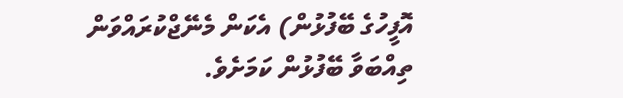އޮފީހުގެ ބޭފުޅުން) އެކަން މެނޭޖްކުރައްވަން ތިއްބަވާ ބޭފުޅުން ކަމަށެވެ.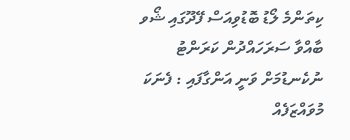ކިތަންމެ ލޯޑު ބޮޑުވިއަސް ފޭދޫގައި ޝޯވ ބާއްވާ ސަރަހައްދުން ކަރަންޓު ނުކެނޑުމަށް ވަނީ އަންގާފައި : ފެނަކަ މުވައްޒަފެއް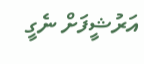އަރުޝީފަށް ނެގީ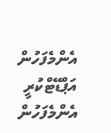އެންމެފަހުން އަޕްޑޭޓްކުރީ
އެންމެފަހުން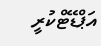އަޕްޑޭޓްކުރީ